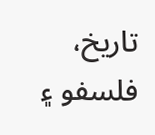تاريخ، فلسفو ۽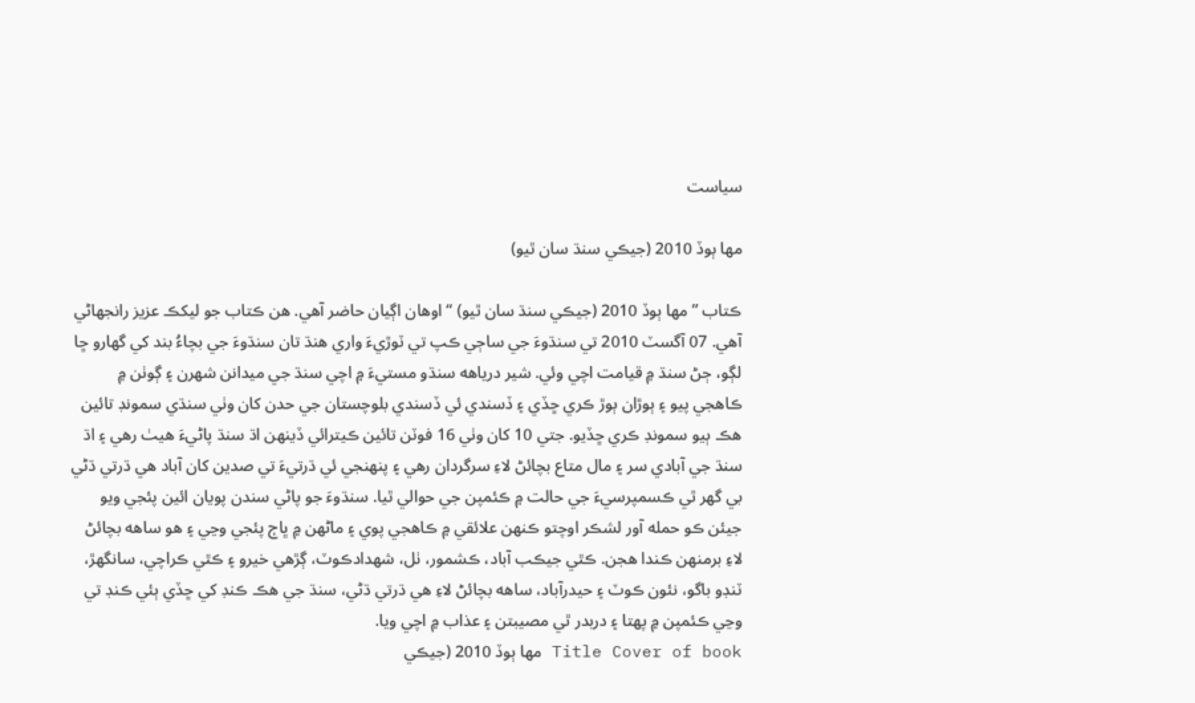سياست

مها ٻوڏ 2010 (جيڪي سنڌ سان ٿيو)

ڪتاب ” مها ٻوڏ 2010 (جيڪي سنڌ سان ٿيو) “ اوهان اڳيان حاضر آهي. هن ڪتاب جو ليکڪ عزيز رانجهاڻي آهي. 07 آگسٽ 2010 تي سنڌوءَ جي ساڄي ڪپ تي ٽوڙيءَ واري هنڌ تان سنڌوءَ جي بچاءُ بند کي گهارو ڇا لڳو، ڄڻ سنڌ ۾ قيامت اچي وئي. شير درياهه سنڌو مستيءَ ۾ اچي سنڌ جي ميدانن شهرن ۽ ڳوٺن ۾ ڪاهجي پيو ۽ ٻوڙان ٻوڙ ڪري ڇڏي ۽ ڏسندي ئي ڏسندي بلوچستان جي حدن کان وٺي سنڌي سمونڊ تائين هڪ ٻيو سمونڊ ڪري ڇڏيو. جتي 10 کان وٺي 16 فوٽن تائين ڪيترائي ڏينهن اڌ سنڌ پاڻيءَ هيٺ رهي ۽ اڌ سنڌ جي آبادي سر ۽ مال متاع بچائڻ لاءِ سرگردان رهي ۽ پنهنجي ئي ڌرتيءَ تي صدين کان آباد هي ڌرتي ڌڻي بي گهر ٿي ڪسمپرسيءَ جي حالت ۾ ڪئمپن جي حوالي ٿيا. سنڌوءَ جو پاڻي سندن پويان ائين پئجي ويو جيئن ڪو حمله آور لشڪر اوچتو ڪنهن علائقي ۾ ڪاهجي پوي ۽ ماڻهن ۾ ڀاڄ پئجي وڃي ۽ هو ساهه بچائڻ لاءِ برمنهن ڪندا هجن. ڪٿي جيڪب آباد، ڪشمور، ٺل، شهدادڪوٽ، ڳڙهي خيرو ۽ ڪٿي ڪراچي، سانگهڙ، ٽنڊو باگو، نئون ڪوٽ ۽ حيدرآباد، ساهه بچائڻ لاءِ هي ڌرتي ڌڻي، سنڌ جي هڪ ڪنڊ کي ڇڏي ٻئي ڪنڊ تي وڃي ڪئمپن ۾ پهتا ۽ دربدر ٿي مصيبتن ۽ عذاب ۾ اچي ويا.
Title Cover of book مها ٻوڏ 2010 (جيڪي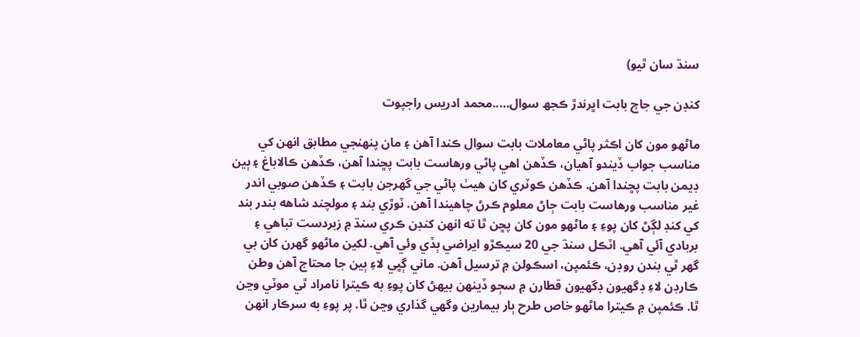سنڌ سان ٿيو)

کنڊن جي جاچ بابت اڀرندڙ ڪجھ سوال…..محمد ادريس راجپوت

ماڻهو مون کان اڪثر پاڻي معاملات بابت سوال ڪندا آهن ۽ مان پنهنجي مطابق انهن کي مناسب جواب ڏيندو آهيان، ڪڏهن اهي پاڻي ورهاست بابت پڇندا آهن، ڪڏهن ڪالاباغ ۽ ٻين ڊيمن بابت پڇندا آهن. ڪڏهن ڪوٽري کان هيٺ پاڻي جي گهرجن بابت ۽ ڪڏهن صوبي اندر غير مناسب ورهاست بابت ڄاڻ معلوم ڪرڻ چاهيندا آهن. ٽوڙي بند ۽ مولچند شاهه بندر بند کي کنڊ لڳڻ کان پوءِ ۽ ماڻهو مون کان پڇن ٿا ته انهن کنڊن ڪري سنڌ ۾ زبردست تباهي ۽ بربادي آئي آهي. اٽڪل سنڌ جي 20 سيڪڙو ايراضي ٻڏي وئي آهي. لکين ماڻهو گهرن کان بي گهر ٿي بندن روڊن، ڪئمپن، اسڪولن ۾ ترسيل آهن. ماني ڳڀي لاءِ ٻين جا محتاج آهن وطن ڪارڊن لاءِ ڊگهيون ڊگهيون قطارن ۾ سڄو ڏينهن بيهڻ کان پوءِ به ڪيترا نامراد ٿي موٽي وڃن ٿا. ڪئمپن ۾ ڪيترا ماڻهو خاص طرح ٻار بيمارين وگهي گذاري وڃن ٿا. پر پوءِ به سرڪار انهن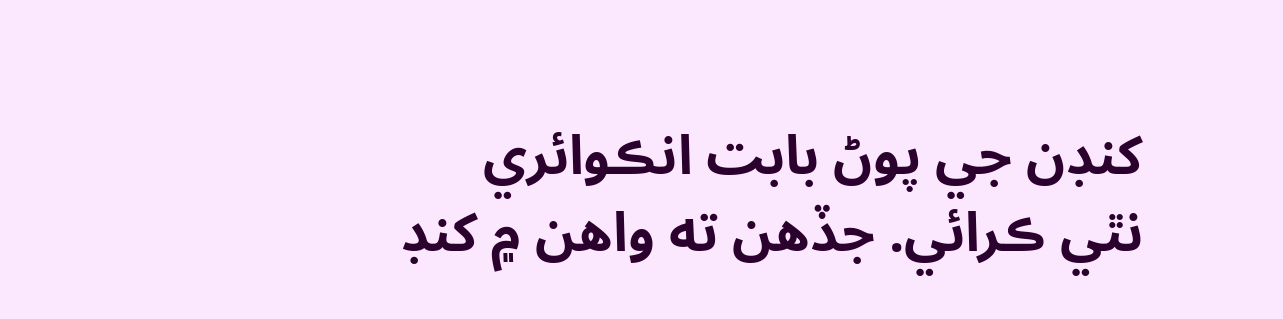کنڊن جي پوڻ بابت انڪوائري نٿي ڪرائي. جڏهن ته واهن ۾ کنڊ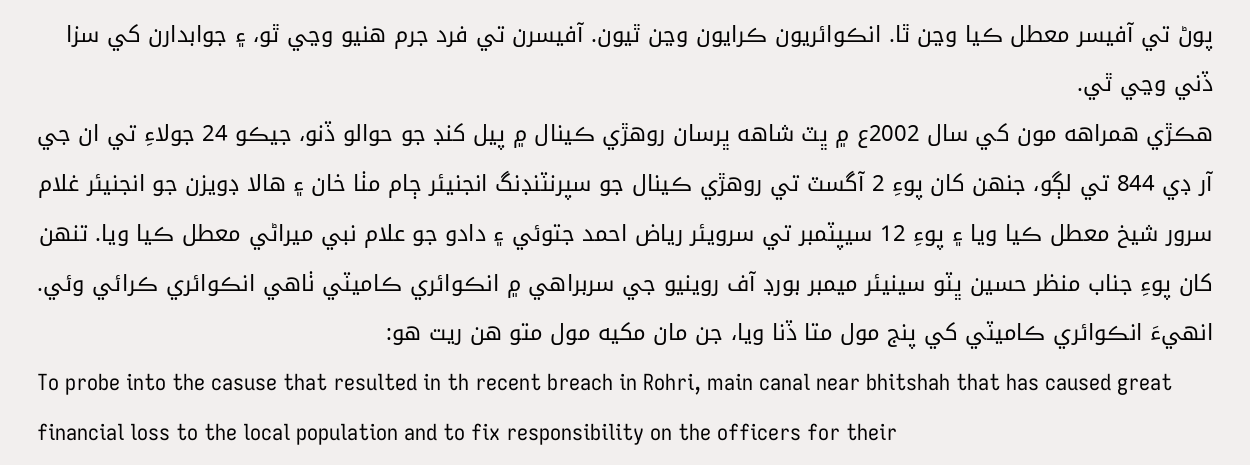پوڻ تي آفيسر معطل ڪيا وڃن ٿا. انڪوائريون ڪرايون وڃن ٿيون. آفيسرن تي فرد جرم هنيو وڃي ٿو، ۽ جوابدارن کي سزا ڏني وڃي ٿي.
هڪڙي همراهه مون کي سال 2002ع ۾ ڀٽ شاهه ڀرسان روهڙي ڪينال ۾ پيل کنڊ جو حوالو ڏنو، جيڪو 24 جولاءِ تي ان جي آر ڊي 844 تي لڳو، جنهن کان پوءِ 2 آگسٽ تي روهڙي ڪينال جو سپرنٽنڊنگ انجنيئر ڄام مٺا خان ۽ هالا ڊويزن جو انجنيئر غلام سرور شيخ معطل ڪيا ويا ۽ پوءِ 12 سيپٽمبر تي سرويئر رياض احمد جتوئي ۽ دادو جو علام نبي ميراڻي معطل ڪيا ويا. تنهن کان پوءِ جناب منظر حسين ڀٽو سينيئر ميمبر بورڊ آف روينيو جي سربراهي ۾ انڪوائري ڪاميٽي ٺاهي انڪوائري ڪرائي وئي. انهيءَ انڪوائري ڪاميٽي کي پنج مول متا ڏنا ويا، جن مان مکيه مول متو هن ريت هو:
To probe into the casuse that resulted in th recent breach in Rohri, main canal near bhitshah that has caused great financial loss to the local population and to fix responsibility on the officers for their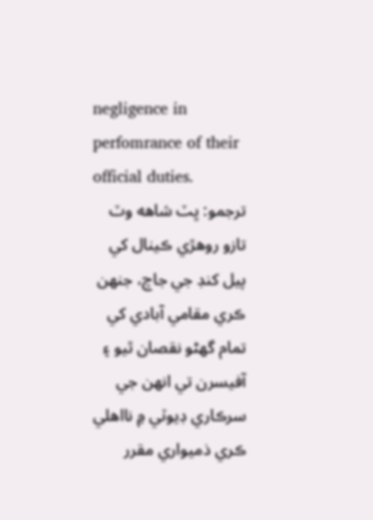negligence in perfomrance of their official duties.
ترجمو: ڀٽ شاهه وٽ تازو روهڙي ڪينال کي پيل کنڊ جي جاچ، جنهن ڪري مقامي آبادي کي تمام گهڻو نقصان ٿيو ۽ آفيسرن تي انهن جي سرڪاري ڊيوٽي ۾ نااهلي ڪري ذميواري مقرر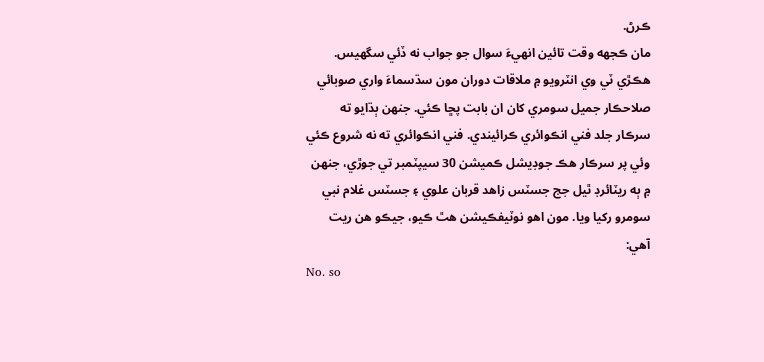ڪرڻ.
مان ڪجهه وقت تائين انهيءَ سوال جو جواب نه ڏئي سگهيس. هڪڙي ٽي وي انٽرويو ۾ ملاقات دوران مون سڌسماءَ واري صوبائي صلاحڪار جميل سومري کان ان بابت پڇا ڪئي. جنهن ٻڌايو ته سرڪار جلد فني انڪوائري ڪرائيندي. فني انڪوائري ته نه شروع ڪئي وئي پر سرڪار هڪ جوڊيشل ڪميشن 30 سيپٽمبر تي جوڙي، جنهن ۾ ٻه ريٽائرڊ ٿيل جج جسٽس زاهد قربان علوي ۽ جسٽس غلام نبي سومرو رکيا ويا. مون اهو نوٽيفڪيشن هٿ ڪيو، جيڪو هن ريت آهي:
No. so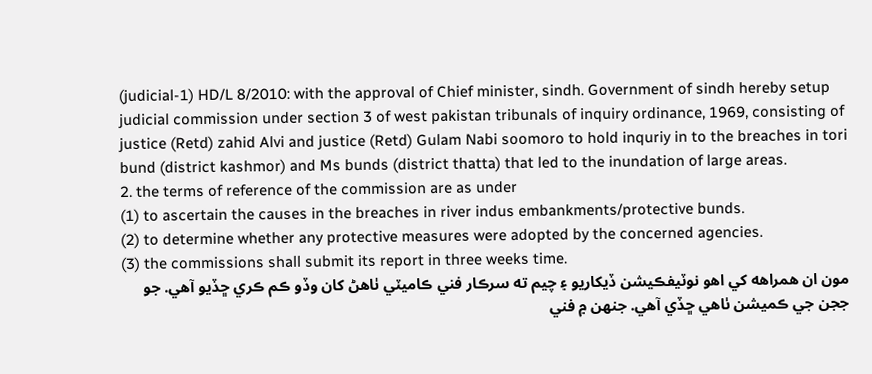(judicial-1) HD/L 8/2010: with the approval of Chief minister, sindh. Government of sindh hereby setup judicial commission under section 3 of west pakistan tribunals of inquiry ordinance, 1969, consisting of justice (Retd) zahid Alvi and justice (Retd) Gulam Nabi soomoro to hold inquriy in to the breaches in tori bund (district kashmor) and Ms bunds (district thatta) that led to the inundation of large areas.
2. the terms of reference of the commission are as under
(1) to ascertain the causes in the breaches in river indus embankments/protective bunds.
(2) to determine whether any protective measures were adopted by the concerned agencies.
(3) the commissions shall submit its report in three weeks time.
مون ان همراهه کي اهو نوٽيفڪيشن ڏيکاريو ۽ چيم ته سرڪار فني ڪاميٽي ٺاهڻ کان وڏو ڪم ڪري ڇڏيو آهي. جو ججن جي ڪميشن ٺاهي ڇڏي آهي. جنهن ۾ فني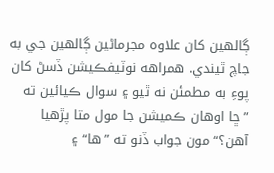ڳالهين کان علاوه مجرماڻين ڳالهين جي به جاچ ٿيندي. همراهه نوٽيفڪيشن ڏسڻ کان پوءِ به مطمئن نه ٿيو ۽ سوال ڪيائين ته ”ڇا اوهان ڪميشن جا مول متا پڙهيا آهن؟“ مون جواب ڏنو ته ”ها“ ۽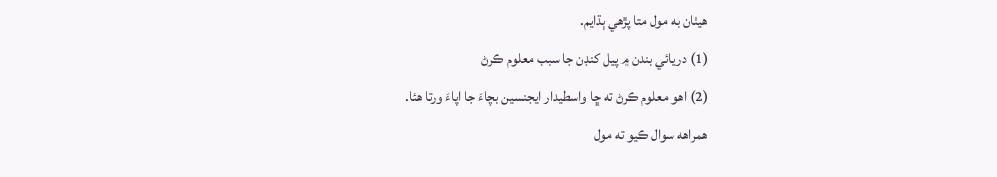هيٺان به مول متا پڙهي ٻڌايم.
(1) دريائي بندن ۾ پيل کنڊن جا سبب معلوم ڪرڻ
(2) اهو معلوم ڪرڻ ته ڇا واسطيدار ايجنسين بچاءَ جا اپاءَ ورتا هئا.
همراهه سوال ڪيو ته مول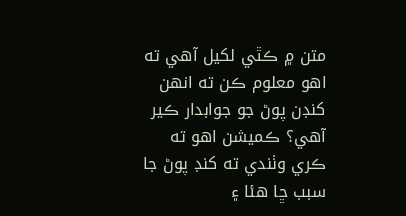متن ۾ ڪٿي لکيل آهي ته اهو معلوم ڪن ته انهن کنڊن پوڻ جو جوابدار ڪير آهي؟ ڪميشن اهو ته ڪري وٺندي ته کنڊ پوڻ جا سبب ڇا هئا ۽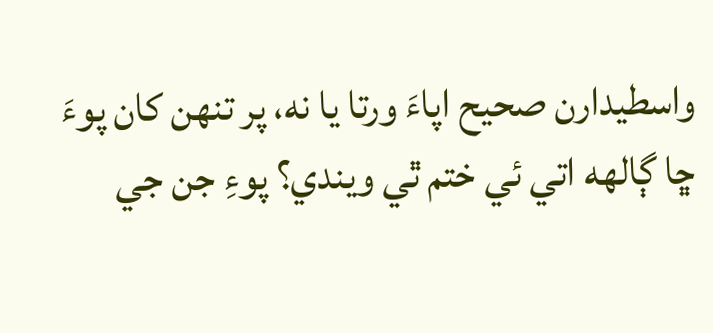واسطيدارن صحيح اپاءَ ورتا يا نه، پر تنهن کان پوءَ ڇا ڳالهه اتي ئي ختم ٿي ويندي؟ پوءِ جن جي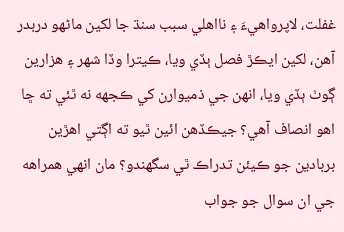غفلت، لاپرواهيءَ ۽ نااهلي سبب سنڌ جا لکين ماڻهو دربدر آهن، لکين ايڪڙ فصل ٻڏي ويا، ڪيترا وڏا شهر ۽ هزارين ڳوٺ ٻڏي ويا، انهن جي ذميوارن کي ڪجهه نه ٿئي ته ڇا اهو انصاف آهي؟ جيڪڏهن ائين ٿيو ته اڳتي اهڙين بربادين جو ڪيئن تدراڪ ٿي سگهندو؟ مان انهي همراهه جي ان سوال جو جواب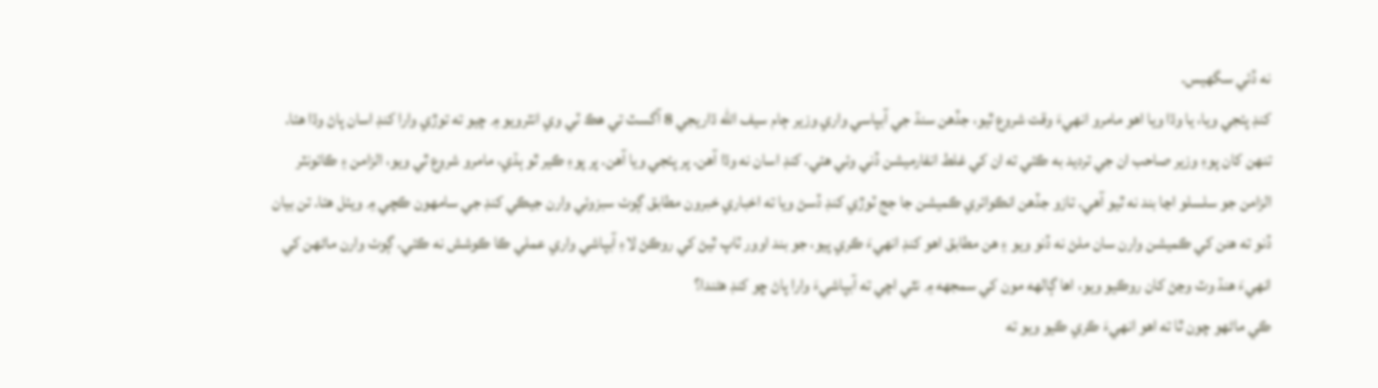نه ڏئي سگهيس.
کنڊ پئجي ويا، يا وڌا ويا اهو مامرو انهيءَ وقت شروع ٿيو، جڏهن سنڌ جي آبپاسي واري وزير ڄام سيف الله ڌاريجي 8 آگسٽ تي هڪ ٽي وي انٽرويو ۾ چيو ته توڙي وارا کنڊ اسان پاڻ وڌا هئا. تنهن کان پوءِ وزير صاحب ان جي ترديد به ڪئي ته ان کي غلط انفارميشن ڏني وئي هئي. کنڊ اسان نه وڌا آهن. پر پئجي ويا آهن. پر پوءِ ڪير ٿو ٻڌي، مامرو شروع ٿي ويو، الزامن ۽ ڪائونٽر الزامن جو سلسلو اڃا بند نه ٿيو آهي. تازو جڏهن انڪوائري ڪميشن جا جج ٽوڙي کنڊ ڏسڻ ويا ته اخباري خبرون مطابق ڳوٺ سبزوئي وارن جيڪي کنڊ جي سامهون ڪچي ۾ ويٺل هئا. تن بيان ڏنو ته هنن کي ڪميشن وارن سان ملڻ نه ڏنو ويو ۽ هن مطابق اهو کنڊ انهيءَ ڪري پيو، جو بند اوور ٽاپ ٿيڻ کي روڪڻ لاءِ آبپاشي واري عملي ڪا ڪوشش نه ڪئي. ڳوٺ وارن ماڻهن کي انهيءَ هنڌ وٽ وڃڻ کان روڪيو ويو، اها ڳالهه مون کي سمجهه ۾ نٿي اچي ته آبپاشيءَ وارا پاڻ ڇو کنڊ هڻندا؟
ڪي ماڻهو چون ٿا ته اهو انهيءَ ڪري ڪيو ويو ته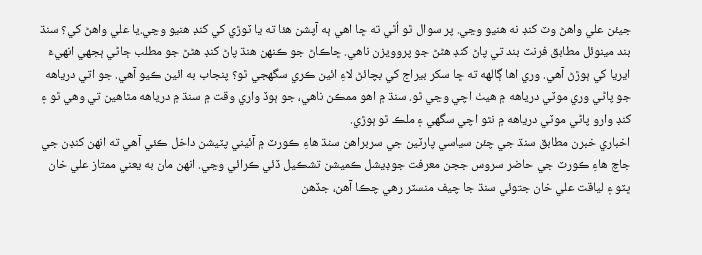جيئن علي واهڻ وٽ کنڊ نه هنيو وڃي. پر سوال ٿو اُٿي ته ڇا اهي ٻه آپشن هئا ته يا ٽوڙي کي کنڊ هنيو وڃي.يا علي واهڻ کي؟ سنڌ بند مينوئل مطابق فرنٽ بند تي پاڻ کنڊ هڻڻ جو پروويزن ناهي. ڇاڪاڻ جو ڪنهن هنڌ پاڻ کنڊ هڻڻ جو مطلب ڄاڻي ٻجهي انهيءَ ايريا کي ٻوڙڻ آهي. وري اها ڳالهه ته ڇا سکر بيراج کي بچائڻ لاءِ ائين ڪري سگهجي ٿو؟ پنجاب به ائين ڪيو آهي. جو اتي درياهه جو پاڻي وري موٽي درياهه ۾ هيٺ اچي وڃي ٿو. سنڌ ۾ اهو ممڪن ناهي، جو ٻوڏ واري وقت ۾ سنڌ ۾ درياهه مٿاهين تي وهي ٿو ۽ کنڊ وارو پاڻي موٽي درياهه ۾ نٿو اچي سگهي ۽ ملڪ ٿو ٻوڙي.
اخباري خبرن مطابق سنڌ جي چئن سياسي پارٽين جي سربراهن سنڌ هاءِ ڪورٽ ۾ آئيني پٽيشن داخل ڪئي آهي ته انهن کنڊن جي جاچ هاءِ ڪورٽ جي حاضر سروس ججن معرفت جوڊيشل ڪميشن تشڪيل ڏئي ڪرائي وڃي. انهن مان به يعني ممتاز علي خان ڀٽو ۽ لياقت علي خان جتوئي سنڌ جا چيف منسٽر رهي چڪا آهن، جڏهن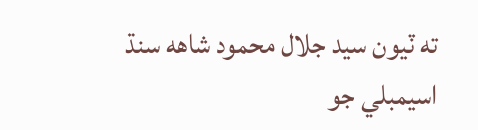ته ٽيون سيد جلال محمود شاهه سنڌ اسيمبلي جو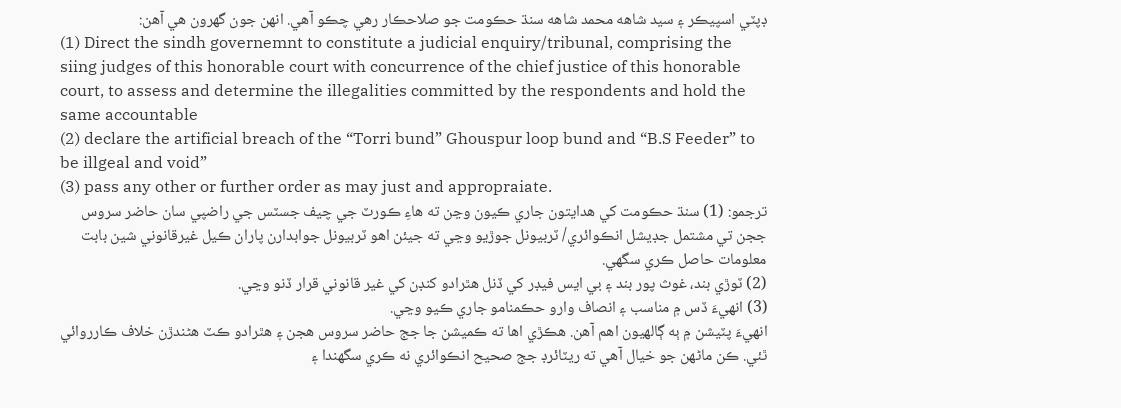ڊپٽي اسپيڪر ۽ سيد شاهه محمد شاهه سنڌ حڪومت جو صلاحڪار رهي چڪو آهي. انهن جون گهرون هي آهن:
(1) Direct the sindh governemnt to constitute a judicial enquiry/tribunal, comprising the siing judges of this honorable court with concurrence of the chief justice of this honorable court, to assess and determine the illegalities committed by the respondents and hold the same accountable
(2) declare the artificial breach of the “Torri bund” Ghouspur loop bund and “B.S Feeder” to be illgeal and void”
(3) pass any other or further order as may just and appropraiate.
ترجمو: (1) سنڌ حڪومت کي هدايتون جاري ڪيون وڃن ته هاءِ ڪورٽ جي چيف جسٽس جي راضپي سان حاضر سروس ججن تي مشتمل جڊيشل انڪوائري/ ٽربيونل جوڙيو وڃي ته جيئن اهو ٽربيونل جوابدارن پاران ڪيل غيرقانوني شين بابت معلومات حاصل ڪري سگهي.
(2) ٽوڙي بند، غوث پور بند ۽ بي ايس فيڊر کي ڏنل هٿرادو کنڊن کي غير قانوني قرار ڏنو وڃي.
(3) انهيءَ ڏس ۾ مناسب ۽ انصاف وارو حڪمنامو جاري ڪيو وڃي.
انهيءَ پٽيشن ۾ ٻه ڳالهيون اهم آهن. هڪڙي اها ته ڪميشن جا جج حاضر سروس هجن ۽ هٿرادو ڪٽ هڻندڙن خلاف ڪارروائي ٿئي. ڪن ماڻهن جو خيال آهي ته ريٽائرڊ جج صحيح انڪوائري نه ڪري سگهندا ۽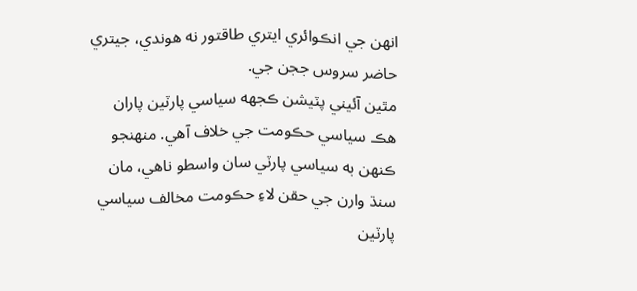انهن جي انڪوائري ايتري طاقتور نه هوندي، جيتري حاضر سروس ججن جي.
مٿين آئيني پٽيشن ڪجهه سياسي پارٽين پاران هڪ سياسي حڪومت جي خلاف آهي. منهنجو ڪنهن به سياسي پارٽي سان واسطو ناهي، مان سنڌ وارن جي حقن لاءِ حڪومت مخالف سياسي پارٽين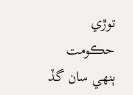توڙي حڪومت ٻنهي سان گڏ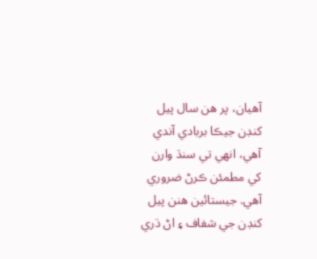آهيان، پر هن سال پيل کنڊن جيڪا بربادي آندي آهي، انهي تي سنڌ وارن کي مطمئن ڪرڻ ضروري آهي. جيستائين هنن پيل کنڊن جي شفاف ۽ اڻ ڌري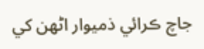جاچ ڪرائي ذميوار اڻهن کي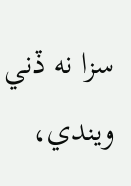سزا نه ڏني ويندي،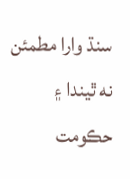سنڌ وارا مطمئن نه ٿيندا ۽ حڪومت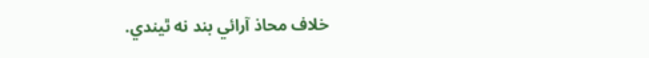خلاف محاذ آرائي بند نه ٿيندي.